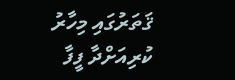ޤަތަރުގައި މިހާރު ކުރިއަށްދާ ފީފާ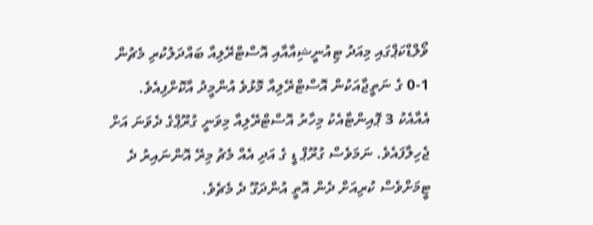ވޯލްޑްކަޕްގައި މިއަދު ޓިއުނީޝިއާއާއި އޮސްޓްރޭލިއާ ބައްދަލުކުރި މެޗުން 1-0 ގެ ނަތީޖާއަކުން އޮސްޓްރޭލިއާ މޮޅުވެ އުންމީދު އާކޮށްފިއެވެ.
އެއާއެކު 3 ޕޮއިންޓާއެކު މިހާރު އޮސްޓްރޭލިއާ މިވަނީ ގުރޫޕްގެ ދެވަނަ އަށް ޖެހިލާފައެވެ. ނަމަވެސް ގުރޫޕް ޑީ ގެ އަދި އެއް މެޗު މިރޭ އޮންނައިރު ދެ ޓީމަށްވެސް ކުރިއަށް ދެން އޮތީ އުންދަގޫ ދެ މެޗެވެ.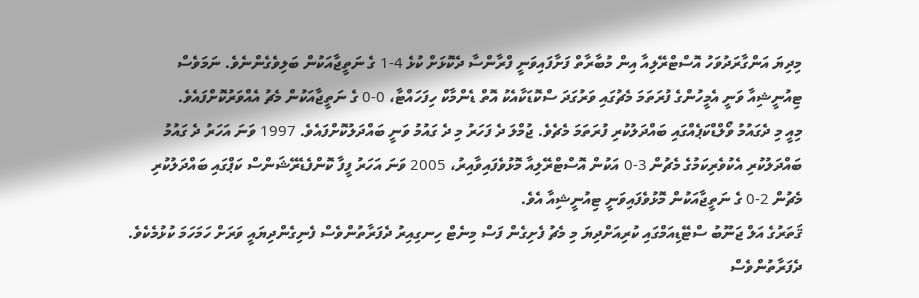މިދިޔަ އަންގާރަދުވަހު އޮސްޓްރޭލިއާ އިން މުބާރާތް ފަށާފައިވަނީ ފްރާންސާ ދެކޮޅަށް ކުޅެ 4-1 ގެ ނަތީޖާއަކުން ބަލިވެގެންނެވެ. ނަމަވެސް ޓިއުނީޝިއާ ވަނީ އެމީހުންގެ ފުރަތަމަ މެޗުގައި ވަރުގަދަ ސްކޮޑަކާއެކު އޮތް ޑެންމާކް ހިފަހައްޓާ، 0-0 ގެ ނަތީޖާއަކުން މެޗު އެއްވަރުކޮށްފައެވެ.
މިއީ މި ދެގައުމު ވޯލްޑްކަޕެއްގައި ބައްދަލުކުރި ފުރަތަމަ މެޗެވެ. ޖުމްލަ ދެ ފަހަރު މި ދެ ގައުމު ވަނީ ބައްދަލުކޮށްފައެވެ. 1997 ވަނަ އަހަރު ދެ ގައުމު ބައްދަލުކުރި އެކުވެރިކަމުގެ މެޗުން 3-0 އަކުން އޮސްޓްރޭލިއާ މޮޅުވެފައިވާއިރު، 2005 ވަނަ އަހަރު ފީފާ ކޮންފެޑެރޭޝަންސް ކަޕްގައި ބައްދަލުކުރި މެޗުން 2-0 ގެ ނަތީޖާއަކުން މޮޅުވެފައިވަނީ ޓިއުނީޝިއާ އެވެ.
ޤަތަރުގެ އަލް ޖަނޫބު ސްޓޭޑިއަމްގައި ކުރިއަށްދިޔަ މި މެޗު ފެށިގެން ފަސް މިނެޓް ހިނގިއިރު ދެފަރާތުންވެސް ފެނިގެންދިޔައީ ވަރަށް ހަމަހަމަ ކުޅުމެކެވެ. ދެފަރާތުންވެސް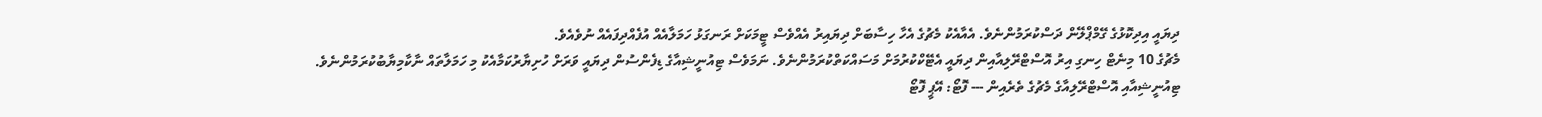ދިޔައީ އިދިކޮޅުގެ ގޭމްޕްލޭން ދަސްކުރަމުންނެވެ. އެއާއެކު މެޗުގެ އެހާ ހިސާބަށް ދިޔައިރު އެއްވެސް ޓީމަކަށް ރަނގަޅު ހަމަލާއެއް އުފެއްދިފައެއް ނުވެއެވެ.
މެޗުގެ 10 މިނެޓް ހިނގި އިރު އޮސްޓްރޭލިއާއިން ދިޔައީ އެޓޭކްކުރުމަށް މަސައްކަތްކުރަމުންނެވެ. ނަމަވެސް ޓިއުނީޝިއާގެ ޑިފެންސުން ދިޔައީ ވަރަށް ހުށިޔާރުކަމާއެކު މި ހަމަލާތައް ނާކާމިޔާބުކުރަމުންނެވެ.
ޓިއުނީޝިއާއި އޮސްޓްރޭލިއާގެ މެޗުގެ ތެރެއިން --- ފޮޓޯ: އޭޕީ ފޮޓޯ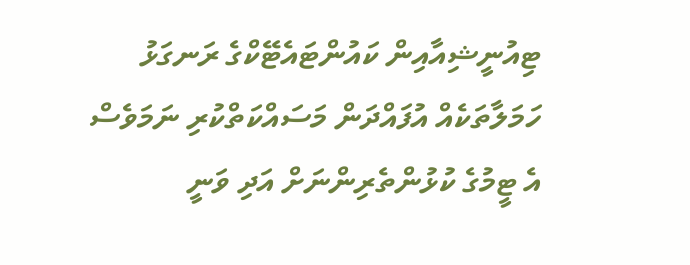ޓިއުނީޝިއާއިން ކައުންޓައެޓޭކްގެ ރަނގަޅު ހަމަލާތަކެއް އުފައްދަން މަސައްކަތްކުރި ނަމަވެސް އެ ޓީމުގެ ކުޅުންތެރިންނަށް އަދި ވަނީ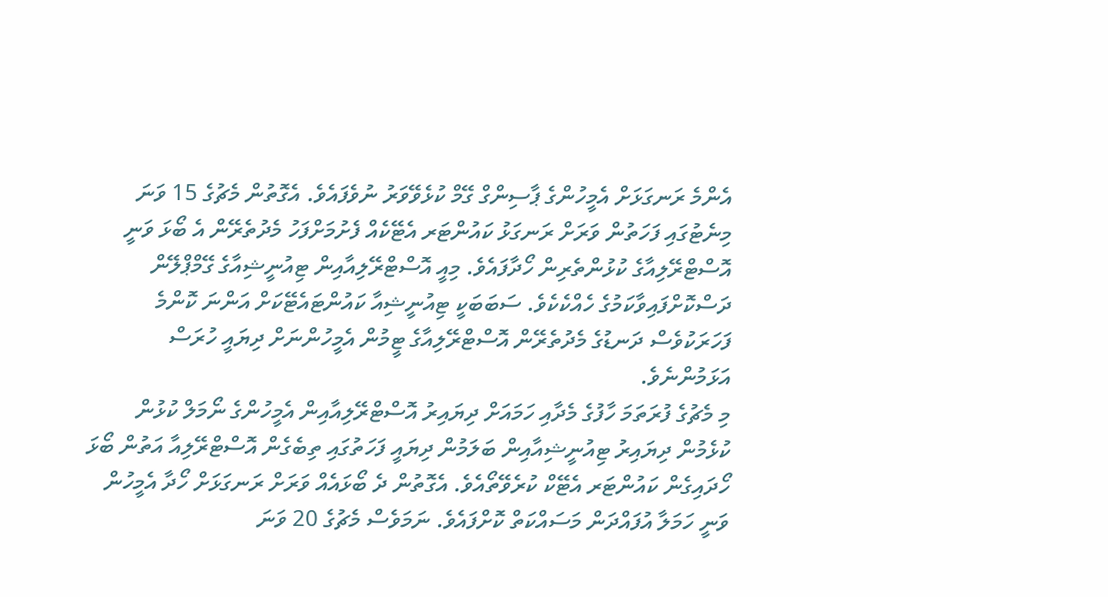އެންމެ ރަނގަޅަށް އެމީހުންގެ ޕާސިންގް ގޭމް ކުޅެވޭވަރު ނުވެފައެވެ. އެގޮތުން މެޗުގެ 15 ވަނަ މިނެޓުގައި ފަހަތުން ވަރަށް ރަނގަޅު ކައުންޓަރ އެޓޭކެއް ފެށުމަށްފަހު މެދުތެރޭން އެ ބޯޅަ ވަނީ އޮސްޓްރޭލިއާގެ ކުޅުންތެރިން ހޯދާފައެވެ. މިއީ އޮސްޓްރޭލިއާއިން ޓިއުނީޝިއާގެ ގޭމްޕްލޭން ދަސްކޮށްފައިވާކަމުގެ ހެއްކެކެވެ. ސަބަބަކީ ޓިއުނީޝިއާ ކައުންޓައެޓޭކަށް އަންނަ ކޮންމެ ފަހަރަކުވެސް ދަނޑުގެ މެދުތެރޭން އޮސްޓްރޭލިއާގެ ޓީމުން އެމީހުންނަށް ދިޔައީ ހުރަސް އަޅަމުންނެވެ.
މި މެޗުގެ ފުރަތަމަ ހާފުގެ މެދާއި ހަމައަށް ދިޔައިރު އޮސްޓްރޭލިއާއިން އެމީހުންގެ ނޯމަލް ކުޅުން ކުޅެމުން ދިޔައިރު ޓިއުނީޝިއާއިން ބަލަމުން ދިޔައީ ފަހަތުގައި ތިބެގެން އޮސްޓްރޭލިއާ އަތުން ބޯޅަ ހޯދައިގެން ކައުންޓަރ އެޓޭކް ކުރެވޭތޯއެވެ. އެގޮތުން ދެ ބޯޅައެއް ވަރަށް ރަނގަޅަށް ހޯދާ އެމީހުން ވަނީ ހަމަލާ އުފައްދަން މަސައްކަތް ކޮށްފައެވެ. ނަމަވެސް މެޗުގެ 20 ވަނަ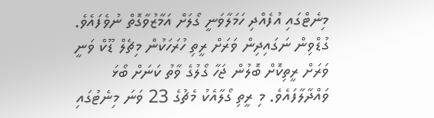މިނެޓްގައި އުފެއްދި ހަމަލާވަނީ ގޯލަށް އަމާޒުވާގޮތް ނުވެފައެވެ.
ގުޑްވިން ނަގައިދިން ވަރަށް ރީތި ހުރަހަކުން މިޗެލް ޑޫކް ވަނީ ވަރަށް ރީތިކޮށް ބޮލުން ޖަހާ ގޯލުގެ ވާތު ކަނަށް ބޯޅަ ވައްދާލާފައެވެ. މި ރީތި ގޯލާއެކު މެޗުގެ 23 ވަނަ މިނެޓުގައި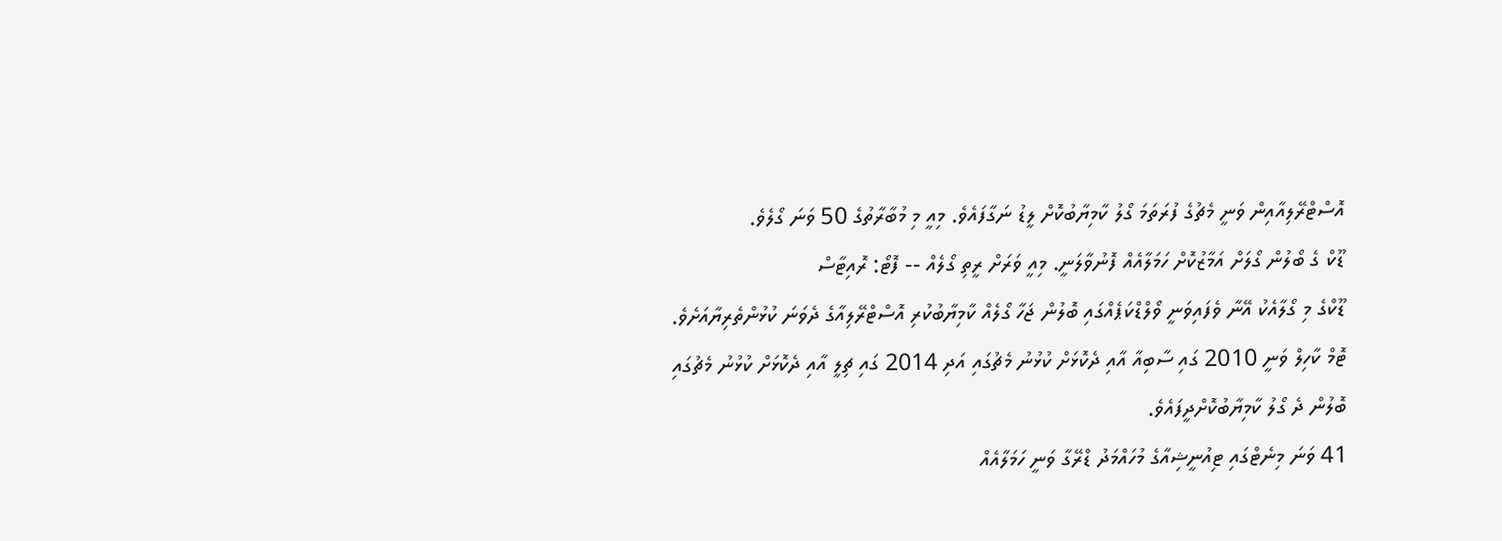އޮސްޓްރޭލިއާއިން ވަނީ މެޗުގެ ފުރަތަމަ ގޯލު ކާމިޔާބުކޮށް ލީޑު ނަގާފައެވެ. މިއީ މި މުބާރާތުގެ 50 ވަނަ ގޯލެވެ.
ޑޫކް ގެ ބޯލުން ގޯލަށް އަމާޒުކޮށް ހަމަލާއެއް ފޮނުވާލަނީ. މިއީ ވަރަށް ރީތި ގޯލެއް -- ފޮޓޯ: ރޮއިޓާސް
ޑޫކްގެ މި ގޯލާއެކު އޭނާ ވެފައިވަނީ ވޯލްޑްކަޕެއްގައި ބޮލުން ޖަހާ ގޯލެއް ކާމިޔާބުކުރި އޮސްޓްރޭލިއާގެ ދެވަނަ ކުޅުންތެރިޔާއަށެވެ. ޓޮމް ކާހިލް ވަނީ 2010 ގައި ސާބިއާ އާއި ދެކޮޅަށް ކުޅުނު މެޗުގައި އަދި 2014 ގައި ޗިލީ އާއި ދެކޮޅަށް ކުޅުނު މެޗުގައި ބޮލުން ދެ ގޯލު ކާމިޔާބުކޮށްދީފައެވެ.
41 ވަނަ މިނެޓްގައި ޓިއުނީޝިއާގެ މުހައްމަދު ޑްރޭގާ ވަނީ ހަމަލާއެއް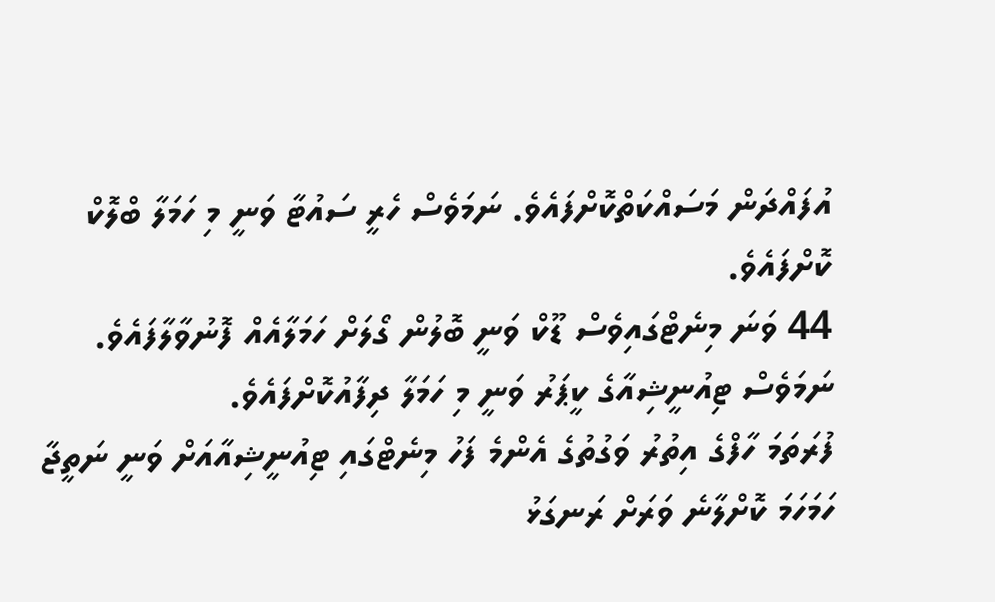އުފައްދަން މަސައްކަތްކޮށްފައެވެ. ނަމަވެސް ހެރީ ސައުޓާ ވަނީ މި ހަމަލާ ބްލޮކް ކޮށްފައެވެ.
44 ވަނަ މިނެޓްގައިވެސް ޑޫކް ވަނީ ބޮލުން ގޯލަށް ހަމަލާއެއް ފޮނުވާލާފައެވެ. ނަމަވެސް ޓިއުނީޝިއާގެ ކީޕަރު ވަނީ މި ހަމަލާ ދިފާއުކޮށްފައެވެ.
ފުރަތަމަ ހާފްގެ އިތުރު ވަގުތުގެ އެންމެ ފަހު މިނެޓްގައި ޓިއުނީޝިއާއަށް ވަނީ ނަތީޖާ ހަމަހަމަ ކޮށްލާނެ ވަރަށް ރަނގަޅު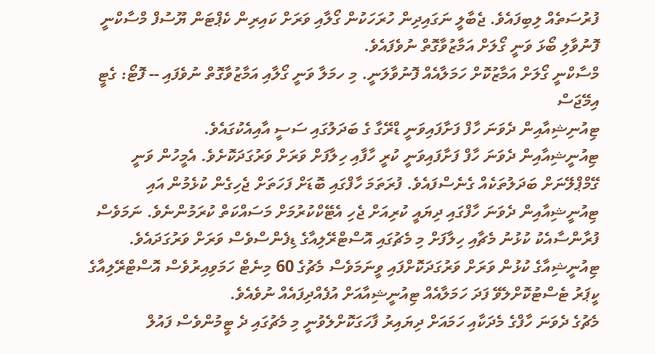ފުރުސަތެއް ލިބިފައެވެ. ޖެބާލީ ނަގައިދިން ހުރަހަކުން ގޯލާއި ވަރަށް ކައިރިން ކެޕްޓަން ޔޫސުފް މްސާކްނީ ފޮނުވާލި ބޯޅަ ވަނީ ގޯލަށް އަމާޒުވާގޮތް ނުވެފައެވެ.
މްސާކްނީ ގޯލަށް އަމާޒުކޮށް ހަމަލާއެއް ފޮނުވާލަނީ. މި ހމަލާ ވަނީ ގޯލާއި އަމާޒުވާގޮތް ނުވެފައި -- ފޮޓޯ: ގެޓީ އިމޭޖަސް
ޓިއުނިޝިއާއިން ދެވަނަ ހާފް ފަށާފައިވަނީ ޑްރޭގާ ގެ ބަދަލުގައި ސަސީ އާއިއެކުގައެވެ.
ޓިއުނީޝިއާއިން ދެވަނަ ހާފް ފަށާފައިވަނީ ކުރީ ހާފާއި ހިލާފަށް ވަރަށް ވަރުގަދަކޮށެވެ. އެމީހުން ވަނީ ގޭމްޕްލޭނަށް ބަދަލުތަކެއް ގެނެސްފައެވެ. ފުރަތަމަ ހާފްގައި ބޮޑަށް ފަހަތަށް ޖެހިގެން ކުޅެމުން އައި ޓިއުނީޝިއާއިން ދެވަނަ ހާފްގައި ދިޔައީ ކުރިއަށް ޖެހި އެޓޭކްކުރުމަށް މަސައްކަތް ކުރަމުންނެވެ. ނަމަވެސް ފުރާންސާއެކު ކުޅުނު މެޗާއި ހިލާފަށް މި މެޗުގައި އޮސްޓްރޭލިއާގެ ޑިފެންސްވެސް ވަރަށް ވަރުގަދައެވެ.
ޓިއުނީޝިއާގެ ކުޅުން ވަރަށް ވަރުގަދަކޮށްފައި ވީނަމަވެސް މެޗުގެ 60 މިނެޓް ހަމަވިއިރުވެސް އޮސްޓްރޭލިއާގެ ކީޕަރު ޓެސްޓުކޮށްލެވޭ ފަދަ ހަމަލާއެއް ޓިއުނީޝިއާއަށް އުފެއްދިފައެއް ނުވެއެވެ.
މެޗުގެ ދެވަނަ ހާފްގެ މެދަކާއި ހަމައަށް ދިޔައިރު ފާހަގަކޮށްލެވުނީ މި މެޗުގައި ދެ ޓީމުންވެސް ފައުލް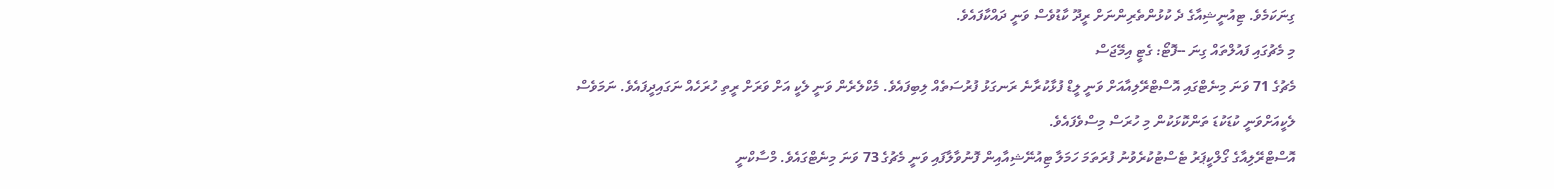ގިނަކަމެވެ. ޓިއުނީޝިއާގެ ދެ ކުޅުންތެރިންނަށް ރީދޫ ކާޑުވެސް ވަނީ ދައްކާފައެވެ.
މި މެޗުގައި ފައުލްތައް ގިނަ --ފޮޓޯ: ގެޓީ އިމޭޖަސް
މެޗުގެ 71 ވަނަ މިނެޓްގައި އޮސްޓްރޭލިއާއަށް ވަނީ ލީޑް ފުޅާކުރާނެ ރަނގަޅު ފުރުސަތެއް ލިބިފައެވެ. މެކްލެރެން ވަނީ ލެކީ އަށް ވަރަށް ރީތި ހުރަހެއް ނަގައިދީފައެވެ. ނަމަވެސް ލެކީއަށްވަނީ ކުޑަކުޑަ ތަންކޮޅަކުން މި ހުރަސް މިސްވެފައެވެ.
އޮސްޓްރޭލިއާގެ ގޯލްކީޕަރު ޓެސްޓުކުރެވުނު ފުރަތަމަ ހަމަލާ ޓިއުނޭޝިއާއިން ފޮނުވާލާފައި ވަނީ މެޗުގެ 73 ވަނަ މިނެޓްގައެވެ. މްސާކްނީ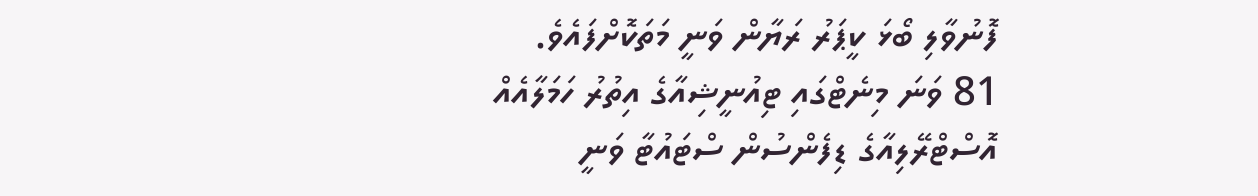ފޮނުވާލި ބޯޅަ ކީޕަރު ރަޔާން ވަނީ މަތަކޮށްފައެވެ.
81 ވަނަ މިނެޓްގައި ޓިއުނީޝިއާގެ އިތުރު ހަމަލާއެއް އޮސްޓްރޭލިއާގެ ޑިފެންސުން ސްޓައުޓާ ވަނީ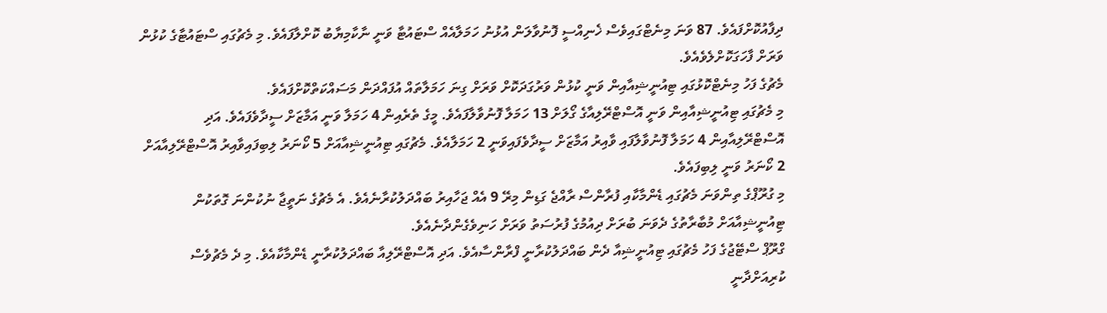ދިފާއުކޮށްފައެވެ. 87 ވަނަ މިނެޓްގައިވެސް ޚެނިއްސީ ފޮނުވާލަން އުޅުނު ހަމަލާއެއް ސްޓައުޓާ ވަނީ ނާކާމިޔާބު ކޮށްލާފައެވެ. މި މެޗުގައި ސްޓައުޓާގެ ކުޅުން ވަރަށް ފާހަގަކޮށްލެވެއެވެ.
މެޗުގެ ފަހު މިނެޓްކޮޅުގައި ޓިއުނީޝިއާއިން ވަނީ ކުޅުން ވަރުގަދަކޮށް ވަރަށް ގިނަ ހަމަލާތައް އުފައްދަން މަސައްކަތްކޮށްފައެވެ.
މި މެޗުގައި ޓިއުނީޝިއާއިން ވަނީ އޮސްޓްރޭލިއާގެ ގޯލަށް 13 ހަމަލާ ފޮނުވާލާފައެވެ. މީގެ ތެރެއިން 4 ހަމަލާ ވަނީ އަމާޒަށް ސީދާވެފައެވެ. އަދި އޮސްޓްރޭލިއާއިން 4 ހަމަލާ ފޮނުވާލާފައި ވާއިރު އަމާޒަށް ސީދާވެފައިވަނީ 2 ހަމަލާއެވެ. މެޗުގައި ޓިއުނީޝިއާއަށް 5 ކޯނަރު ލިބިފައިވާއިރު އޮސްޓްރޭލިއާއަށް 2 ކޯނަރު ވަނީ ލިބިފައެވެ.
މި ގުރޫޕްގެ ތިންވަނަ މެޗުގައި ޑެންމާކާއި ފުރާންސް ރާއްޖެ ގަޑިން މިރޭ 9 އެއް ޖަހާއިރު ބައްދަލުކުރާނެއެވެ. އެ މެޗުގެ ނަތީޖާ ނުކުންނަ ގޮތަކުން ޓިއުނީޝިއާއަށް މުބާރާތުގެ ދެވަނަ ބުރަށް ދިއުމުގެ ފުރުސަތު ވަރަށް ހަނިވެގެންދާނެއެވެ.
ގްރޫޕް ސްޓޭޖުގެ ފަހު މެޗުގައި ޓިއުނީޝިއާ ދެން ބައްދަލުކުރާނީ ފްރާންސާއެވެ. އަދި އޮސްޓްރޭލިއާ ބައްދަލުކުރާނީ ޑެންމާކާއެވެ. މި ދެ މެޗުވެސް ކުރިއަށްދާނީ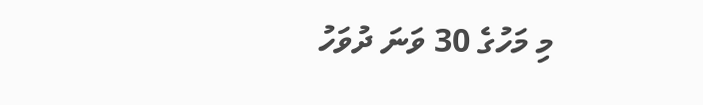މި މަހުގެ 30 ވަނަ ދުވަހު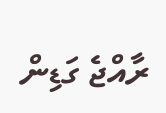ރާއްޖެ ގަޑިން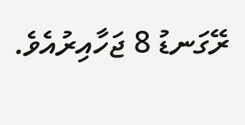ރޭގަނޑު 8 ޖަހާއިރުއެވެ.